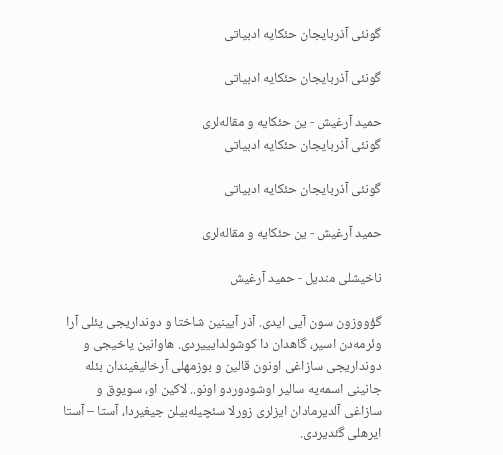گونئی آذربایجان حئکایه ادبیاتی

گونئی آذربایجان حئکایه ادبیاتی

حمید آرغیش - ین حئکایه و مقاله‌لری
گونئی آذربایجان حئکایه ادبیاتی

گونئی آذربایجان حئکایه ادبیاتی

حمید آرغیش - ین حئکایه و مقاله‌لری

ناخیشلی مندیل - حمید آرغیش

گؤووزون سون آیی ایدی. آذر آیینین شاختا و دونداریجی یئلی آرا وئرمه‌دن اسیر، گاهدان دا کوشولدایییردی. هاوانین یاخیجی و دونداریجی سازاغی اونون قالین و بوزمهلی آرخالیغیندان بئله جانینی اسمه‌یه سالیر اوشودوردو اونو.. لاکین او، سویوق و سازاغی آلدیرمادان ایزلری زورلا سئچیله‌بیلن جیغیردا، آستا – آستا ایرهلی گئدیردی.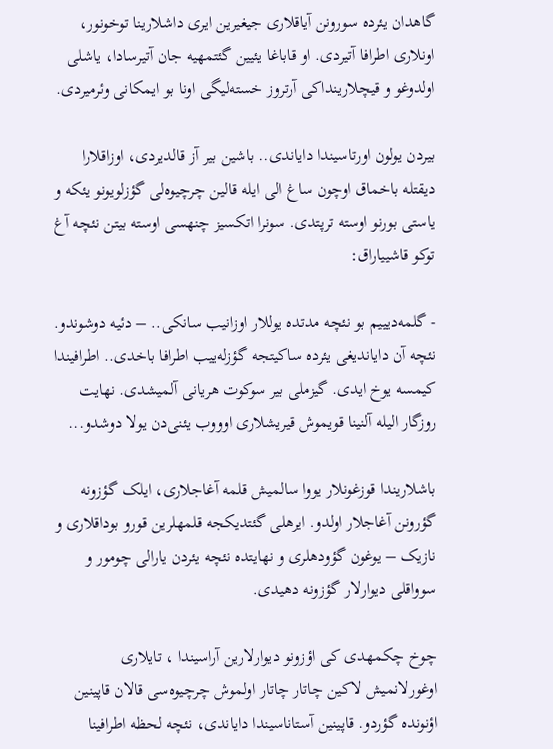گاهدان یئرده سورونن آیاقلاری جیغیرین ایری داشلارینا توخونور، اونلاری اطرافا آتیردی. او قاباغا یئیین گئتمهیه جان آتیرسادا، یاشلی اولدوغو و قیچلارینداکی آرتروز خسته‌لیگی اونا بو ایمکانی وئرمیردی.

بیردن یولون اورتاسیندا دایاندی.. باشین بیر آز قالدیردی، اوزاقلارا دیقتله باخماق اوچون ساغ الی ایله قالین چرچیوه‌لی گؤزلویونو یئکه و یاستی بورنو اوسته ترپتدی. سونرا اتکسیز چنهسی اوسته بیتن نئچه آغ توکو قاشییاراق:

- گلمه‌دیییم بو نئچه مدتده یوللار اوزانیب سانکی.. – دئیه دوشوندو. نئچه آن دایاندیغی یئرده ساکیتجه گؤزله‌ییب اطرافا باخدی.. اطرافیندا کیمسه یوخ ایدی. گیزملی بیر سوکوت هریانی آلمیشدی. نهایت روزگار الیله آلنینا قویموش قیریشلاری اوووب یئنی‌دن یولا دوشدو...

باشلاریندا قوزغونلار یووا سالمیش قلمه آغاجلاری، ایلک گؤزونه گؤرونن آغاجلار اولدو. ایرهلی گئتدیکجه قلمهلرین قورو بوداقلاری و نازیک – یوغون گؤودهلری و نهایتده نئچه یئردن یارالی چومور و سوواقلی دیوارلار گؤزونه دهیدی.

چوخ چکمهدی کی اؤزونو دیوارلارین آراسیندا ، تایلاری اوغورلانمیش لاکین چاتار چاتار اولموش چرچیوه‌سی قالان قاپینین اؤنونده گؤردو. قاپینین آستاناسیندا دایاندی، نئچه لحظه اطرافینا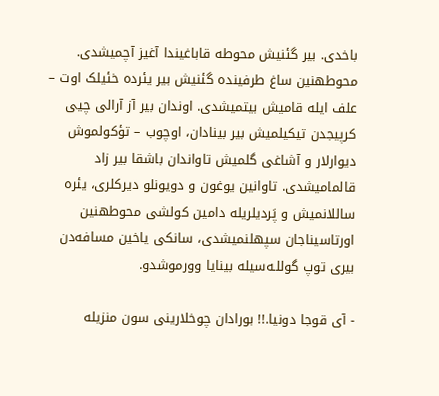باخدی. بیر گئنیش محوطه قاباغیندا آغیز آچمیشدی. محوطهنین ساغ طرفینده گئنیش بیر یئرده خئیلک اوت – علف ایله قامیش بیتمیشدی. اوندان بیر آز آرالی چیی کرپیجدن تیکیلمیش بیر بینادان، اوچوب – تؤکولموش دیوارلار و آشاغی گلمیش تاواندان باشقا بیر زاد قالمامیشدی. تاوانین یوغون و دویونلو دیرکلری، یئره ساللانمیش و پَردیلریله دامین کولشی محوطهنین اورتاسیناجان سپهلنمیشدی، سانکی یاخین مسافه‌دن بیری توپ گوللـه‌سیله بینایا وورموشدو.

- آی قوجا دونیا.!! بورادان چوخلارینی سون منزیله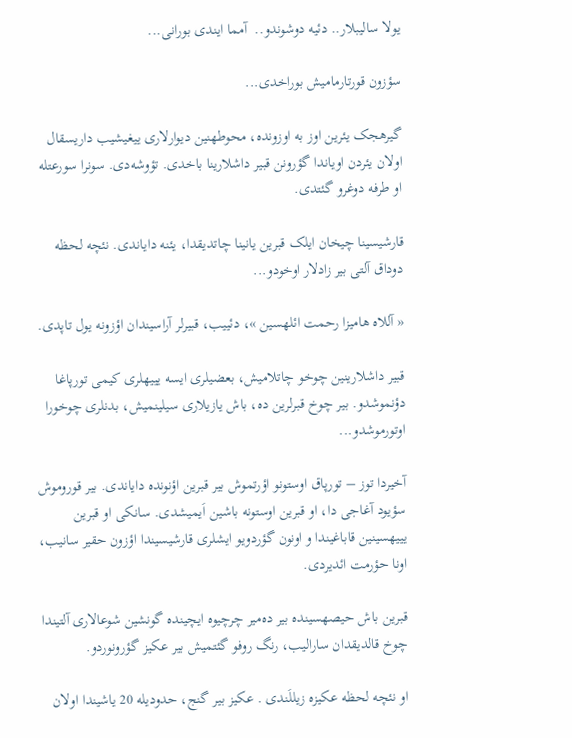یولا سالیبلار.. دئیه دوشوندو..  آمما ایندی بورانی...

سؤزون قورتارمامیش بوراخدی...

گیرهجک یئرین اوز به اوزونده، محوطهنین دیوارلاری ییغیشیب داریسقال اولان یئردن اویاندا گؤرونن قبیر داشلارینا باخدی. تؤوشه‌دی. سونرا سورعتله او طرفه دوغرو گئتدی.

قارشیسینا چیخان ایلک قبرین یانینا چاتدیقدا، یئنه دایاندی. نئچه لحظه دوداق آلتی بیر زادلار اوخودو...

« آللاه هامیزا رحمت ائلهسین »، دئییب، قبیرلر آراسیندان اؤزونه یول تاپدی.

قبیر داشلارینین چوخو چاتلامیش، بعضیلری ایسه یییهلری کیمی تورپاغا دؤنموشدو. بیر چوخ قبرلرین ده، باش یازیلاری سیلینمیش، بدنلری چوخورا اوتورموشدو...

آخیردا توز – تورپاق اوستونو اؤرتموش بیر قبرین اؤنونده دایاندی. بیر قوروموش سؤیود آغاجی دا، او قبرین اوستونه باشین اَیمیشدی. سانکی او قبرین یییهسینین قاباغیندا و اونون گؤردویو ایشلری قارشیسیندا اؤزون حقیر سانیب، اونا حؤرمت ائدیردی.

قبرین باش حیصهسینده بیر ده‌میر چرچیوه ایچینده گونشین شوعالاری آلتیندا چوخ قالدیقدان سارالیب، رنگ روفو گئتمیش بیر عکیز گؤرونوردو.

او نئچه لحظه عکیزه زیللَندی . عکیز بیر گنج، حدودیله 20 یاشیندا اولان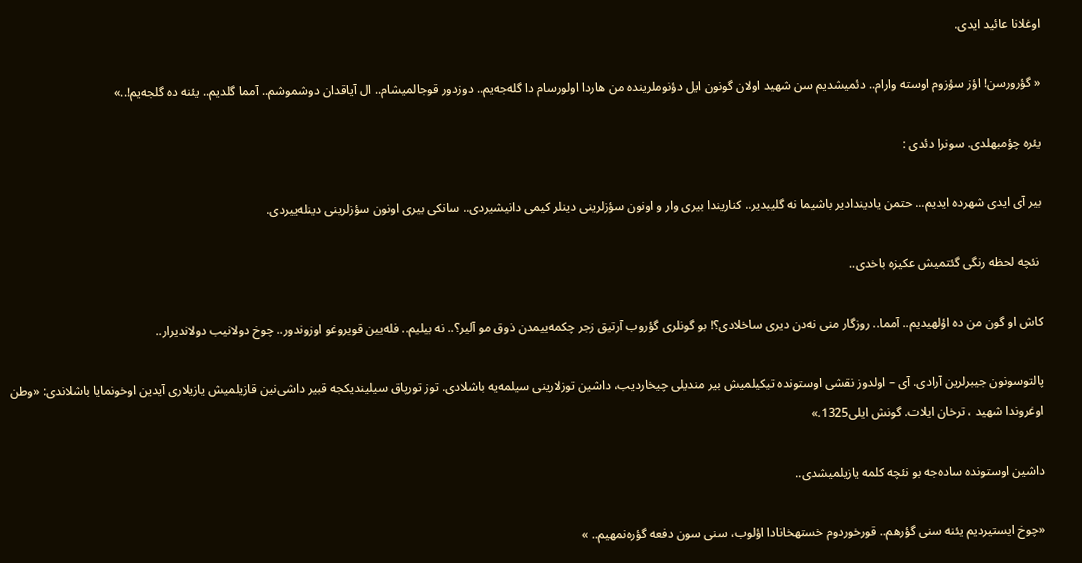اوغلانا عائید ایدی.

« گؤرورسن! اؤز سؤزوم اوسته وارام.. دئمیشدیم سن شهید اولان گونون ایل دؤنوملرینده من هاردا اولورسام دا گله‌جه‌یم.. دوزدور قوجالمیشام.. ال آیاقدان دوشموشم.. آمما گلدیم.. یئنه ده گلجه‌یم!..»

یئره چؤمبهلدی. سونرا دئدی :

بیر آی ایدی شهرده ایدیم... حتمن یادیندادیر باشیما نه گلیبدیر.. کناریندا بیری وار و اونون سؤزلرینی دینلر کیمی دانیشیردی.. سانکی بیری اونون سؤزلرینی دینله‌ییردی.

 نئچه لحظه رنگی گئتمیش عکیزه باخدی..

کاش او گون من ده اؤلهیدیم.. آمما.. روزگار منی نه‌دن دیری ساخلادی؟! بو گونلری گؤروب آرتیق زجر چکمه‌ییمدن ذوق مو آلیر؟.. نه بیلیم.. فله‌یین قویروغو اوزوندور.. چوخ دولانیب دولاندیرار..

پالتوسونون جیبرلرین آرادی. آی – اولدوز نقشی اوستونده تیکیلمیش بیر مندیلی چیخاردیب، داشین توزلارینی سیلمه‌یه باشلادی. توز تورپاق سیلیندیکجه قبیر داشی‌نین قازیلمیش یازیلاری آیدین اوخونمایا باشلاندی: «وطن اوغروندا شهید ، ترخان ایلات. گونش ایلی1325.»

داشین اوستونده ساده‌جه بو نئچه کلمه یازیلمیشدی..

«چوخ ایستیردیم یئنه سنی گؤرهم.. قورخوردوم خستهخانادا اؤلوب، سنی سون دفعه گؤره‌نمهیم.. »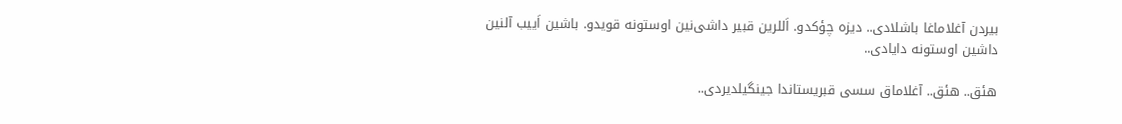بیردن آغلاماغا باشلادی.. دیزه چؤکدو. اَللرین قبیر داشی‌نین اوستونه قویدو. باشین اَییب آلنین داشین اوستونه دایادی..

هئق.. هئق.. آغلاماق سسی قبریستاندا جینگیلدیردی..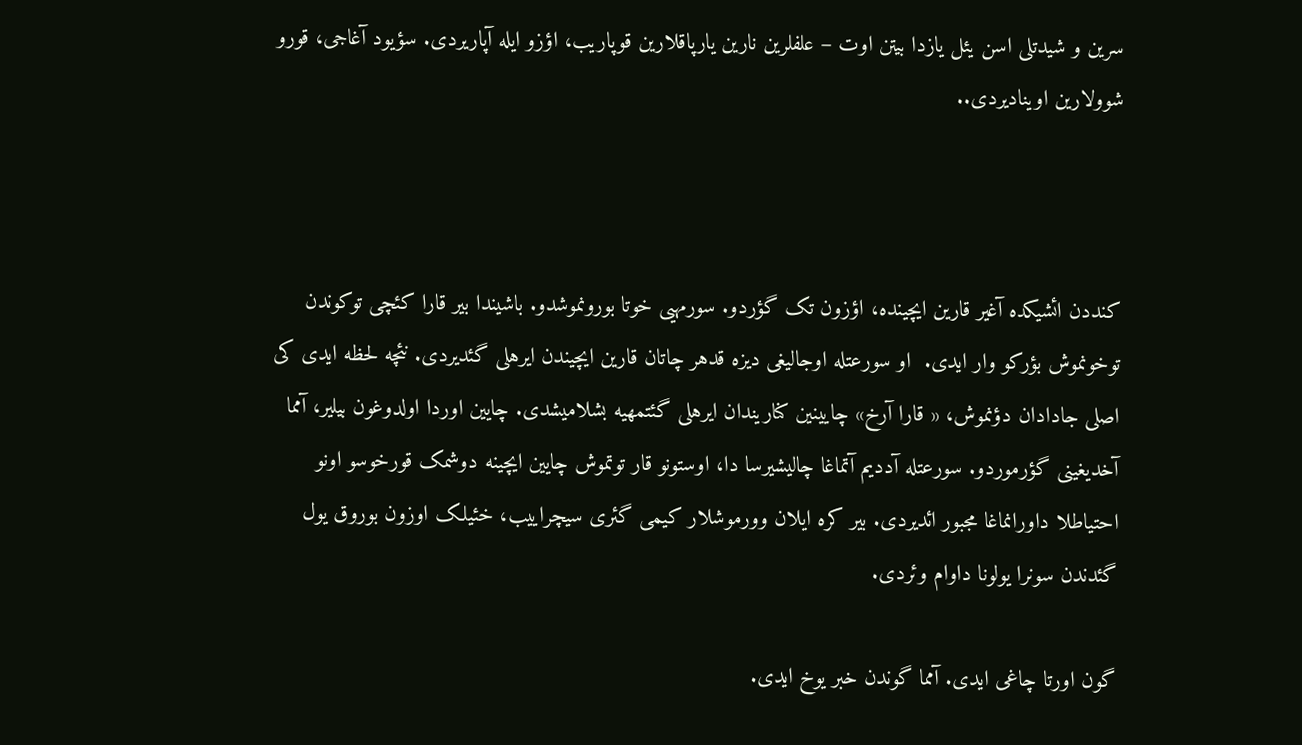سرین و شیدتلی اسن یئل یازدا بیتن اوت – علفلرین نارین یارپاقلارین قوپاریب، اؤزو ایله آپاریردی. سؤیود آغاجی، قورو شوولارین اوینادیردی..



کنددن ائشیکده آغیر قارین ایچینده، اؤزون تک گؤردو. سورمهیی خوتا بورونموشدو. باشیندا بیر قارا کئچی توکوندن توخونموش بؤرکو وار ایدی.  او سورعتله اوجالیغی دیزه قدهر چاتان قارین ایچیندن ایرهلی گئدیردی. نئچه لحظه ایدی کی اصلی جادادان دؤنموش، « قارا آرخ» چایینین کناریندان ایرهلی گئتمهیه بشلامیشدی. چایین اوردا اولدوغون بیلیر، آمما آخدیغینی گؤرموردو. سورعتله آددیم آتماغا چالیشیرسا دا، اوستونو قار توتموش چایین ایچینه دوشمک قورخوسو اونو احتیاطلا داورانماغا مجبور ائدیردی. بیر کره ایلان وورموشلار کیمی گئری سیچراییب، خئیلک اوزون بوروق یول گئدندن سونرا یولونا داوام وئردی.

گون اورتا چاغی ایدی. آمما گوندن خبر یوخ ایدی.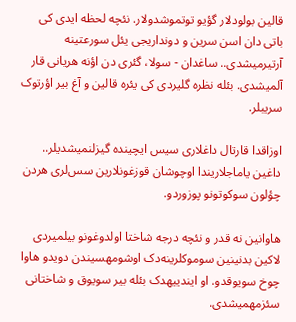قالین بولودلار گؤیو توتموشدولار. نئچه لحظه ایدی کی باتی دان اسن سرین و دونداریجی یئل سورعتینه آرتیرمیشدی.. ساغدان - سولا، گئری دن اؤنه هریانی قار آلمیشدی. بئله نظره گلیردی کی یئره قالین و آغ بیر اؤرتوک سریبلر.

اوزاقدا قارتال داغلاری سیس ایچینده گیزلنمیشدیلر.. داغین یاماجلاریندا اوچوشان قوزغونلارین سس‌لری هردن چؤلون سوکوتونو پوزوردو.

هاوانین نه قدر و نئچه درجه شاختا اولدوغونو بیلمیردی لاکین بدنینین سوموکلرینه‌دک اوشومهسیندن دویدو هاوا چوخ سویوقدو. او ایندییهدک بئله بیر سویوق و شاختانی سئزمهمیشدی.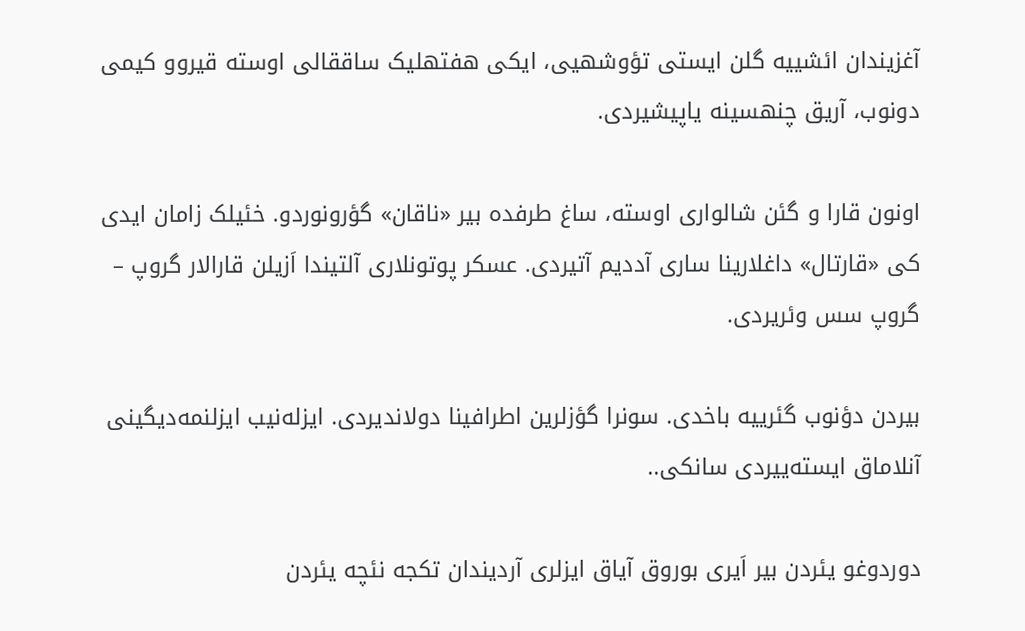آغزیندان ائشییه گلن ایستی تؤوشهیی، ایکی هفتهلیک ساققالی اوسته قیروو کیمی دونوب، آریق چنهسینه یاپیشیردی.

اونون قارا و گئن شالواری اوسته، ساغ طرفده بیر «ناقان» گؤرونوردو. خئیلک زامان ایدی کی «قارتال» داغلارینا ساری آددیم آتیردی. عسکر پوتونلاری آلتیندا اَزیلن قارالار گروپ – گروپ سس وئریردی.

بیردن دؤنوب گئرییه باخدی. سونرا گؤزلرین اطرافینا دولاندیردی. ایزله‌نیب ایزلنمه‌دیگینی آنلاماق ایسته‌ییردی سانکی..

دوردوغو یئردن بیر اَیری بوروق آیاق ایزلری آردیندان تکجه نئچه یئردن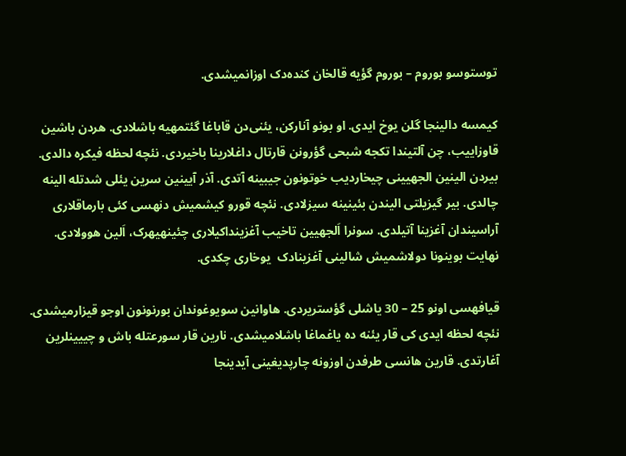توستوسو بوروم – بوروم گؤیه قالخان کنده‌دک اوزانمیشدی.

کیمسه دالینجا گلن یوخ ایدی. او بونو آنارکن، یئنی‌دن قاباغا گئتمهیه باشلادی. هردن باشین قاوزاییب، چن آلتیندا تکجه شبحی گؤرونن قارتال داغلارینا باخیردی. نئچه لحظه فیکره دالدی. بیردن الینین الجهیینی چیخاردیب خوتونون جیبینه آتدی. آذر آیینین سرین یئلی شدتله الینه چالدی. بیر گیزیلتی الیندن بئینینه سیزلادی. نئچه قورو کیشمیش دنهسی کئی بارماقلاری آراسیندان آغزینا آتیلدی. سونرا اَلجهیین تاخیب آغزینداکیلاری چئینهیهرک، اَلین هوولادی. نهایت بوینونا دولاشمیش شالینی آغزینادک  یوخاری چکدی.

قیافهسی اونو 25 – 30 یاشلی گؤستریردی. هاوانین سویوغوندان بورنونون اوجو قیزارمیشدی. نئچه لحظه ایدی کی قار یئنه ده یاغماغا باشلامیشدی. نارین قار سورعتله باش و چییینلرین آغارتدی. قارین هانسی طرفدن اوزونه چارپدیغینی آیدینجا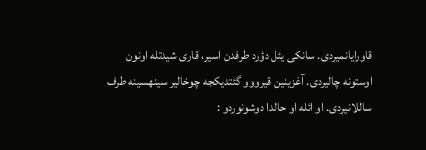قاورایانمیردی. سانکی یئل دؤرد طرفدن اسیر، قاری شیدتله اونون اوستونه چالیردی. آغزینین قیرووو گئتدیکجه چوخالیر سینهسینه طرف ساللانیردی. او ائله او حالدا دوشونوردو :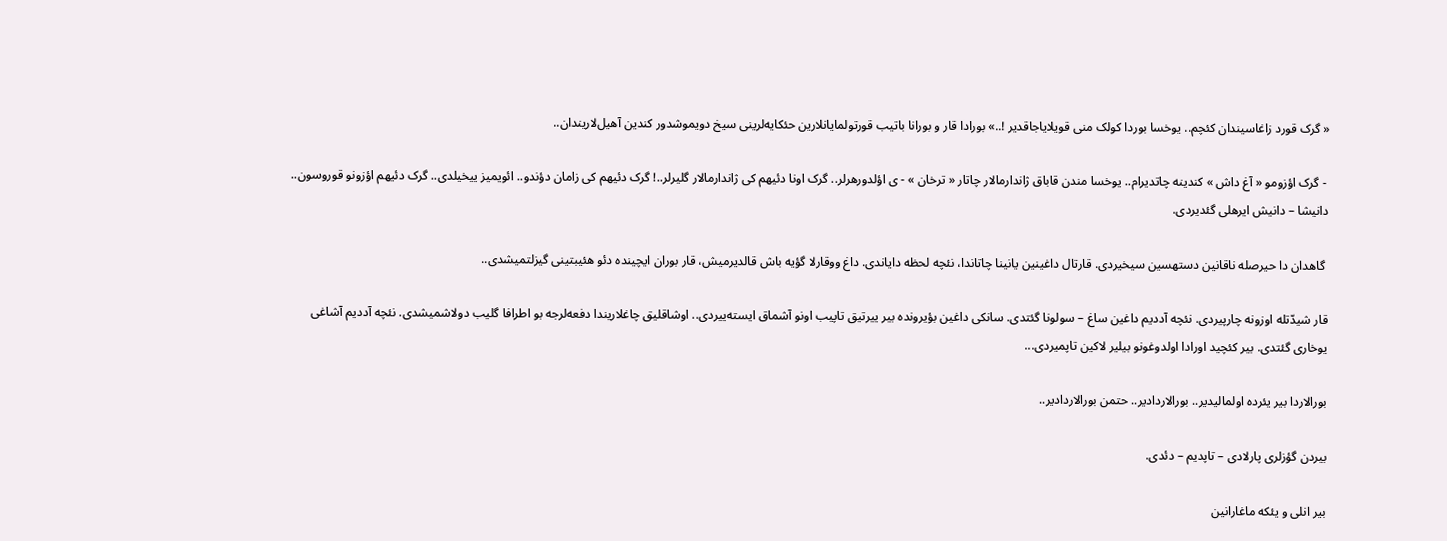« گرک قورد زاغاسیندان کئچم.. یوخسا بوردا کولک منی قویلایاجاقدیر !..» بورادا قار و بورانا باتیب قورتولمایانلارین حئکایه‌لرینی سیخ دویموشدور کندین آهیل‌لاریندان..

 - گرک اؤزومو « آغ داش » کندینه چاتدیرام.. یوخسا مندن قاباق ژاندارمالار چاتار « ترخان » - ی اؤلدورهرلر.. گرک اونا دئیهم کی ژاندارمالار گلیرلر..! گرک دئیهم کی زامان دؤندو.. ائویمیز ییخیلدی.. گرک دئیهم اؤزونو قوروسون.. دانیشا – دانیش ایرهلی گئدیردی.

 گاهدان دا حیرصله ناقانین دستهسین سیخیردی. قارتال داغینین یانینا چاتاندا، نئچه لحظه دایاندی. داغ ووقارلا گؤیه باش قالدیرمیش، قار بوران ایچینده دئو هئیبتینی گیزلتمیشدی..

قار شیدّتله اوزونه چارپیردی. نئچه آددیم داغین ساغ – سولونا گئتدی. سانکی داغین بؤیرونده بیر ییرتیق تاپیب اونو آشماق ایسته‌ییردی.. اوشاقلیق چاغلاریندا دفعه‌لرجه بو اطرافا گلیب دولاشمیشدی. نئچه آددیم آشاغی یوخاری گئتدی. بیر کئچید اورادا اولدوغونو بیلیر لاکین تاپمیردی...

بورالاردا بیر یئرده اولمالیدیر.. بورالاردادیر.. حتمن بورالاردادیر..

بیردن گؤزلری پارلادی – تاپدیم – دئدی.

بیر انلی و یئکه ماغارانین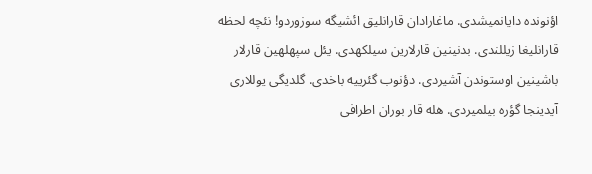اؤنونده دایانمیشدی. ماغارادان قارانلیق ائشیگه سوزوردو! نئچه لحظه قارانلیغا زیللندی. بدنینین قارلارین سیلکهدی. یئل سپهلهین قارلار باشینین اوستوندن آشیردی. دؤنوب گئرییه باخدی. گلدیگی یوللاری آیدینجا گؤره بیلمیردی. هله قار بوران اطرافی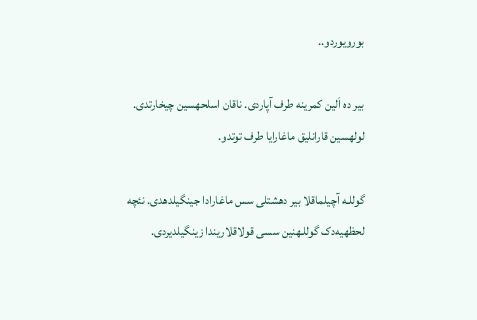بورویوردو..

بیر ده اَلین کمرینه طرف آپاردی. ناقان اسلحهسین چیخارتدی. لولهسین قارانلیق ماغارایا طرف توتدو.

گوللـه آچیلماقلا بیر دهشتلی سس ماغارادا جینگیلدهدی. نئچه لحظهیه‌دک گوللـهنین سسی قولاقلاریندا زینگیلدیردی.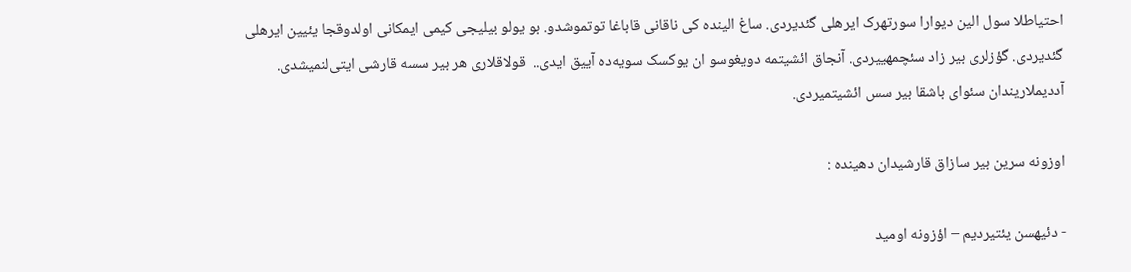احتیاطلا سول الین دیوارا سورتهرک ایرهلی گئدیردی. ساغ الینده کی ناقانی قاباغا توتموشدو. بو یولو بیلیجی کیمی ایمکانی اولدوقجا یئیین ایرهلی گئدیردی. گؤزلری بیر زاد سئچمهییردی. آنجاق ائشیتمه دویغوسو ان یوکسک سویه‌ده آییق ایدی..  قولاقلاری هر بیر سسه قارشی ایتی‌لنمیشدی. آددیملاریندان سئوای باشقا بیر سس ائشیتمیردی.

اوزونه سرین بیر سازاق قارشیدان دهینده :

- دئیهسن یئتیردیم – اؤزونه اومید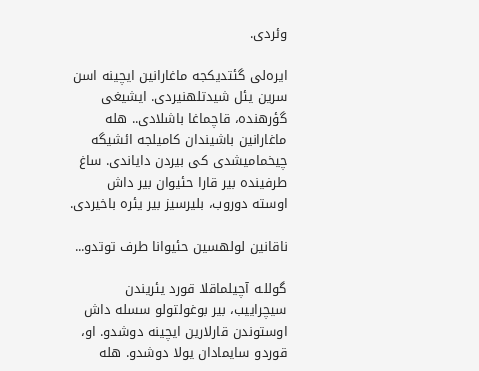وئردی.

ایره‌لی گئتدیکجه ماغارانین ایچینه اسن سرین یئل شیدتلهنیردی. ایشیغی گؤرهنده، قاچماغا باشلادی.. هله ماغارانین باشیندان کامیلجه ائشیگه چیخمامیشدی کی بیردن دایاندی. ساغ طرفینده بیر قارا حئیوان بیر داش اوسته دوروب، بلیرسیز بیر یئره باخیردی.

ناقانین لولهسین حئیوانا طرف توتدو...

گوللـه آچیلماقلا قورد یئریندن سیچراییب، بیر بوغولتولو سسله داش اوستوندن قارلارین ایچینه دوشدو. او، قوردو سایمادان یولا دوشدو. هله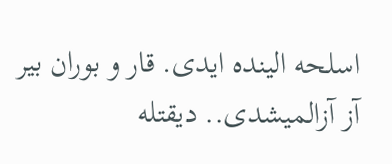اسلحه الینده ایدی. قار و بوران بیر آز آزالمیشدی.. دیقتله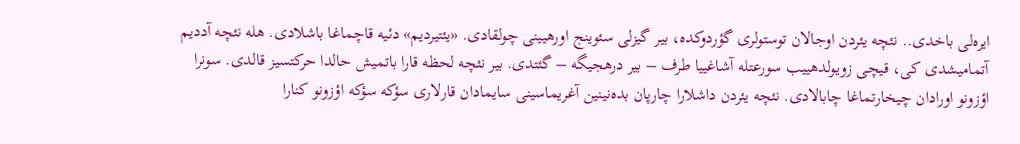ایره‌لی باخدی.. نئچه یئردن اوجالان توستولری گؤردوکده، بیر گیزلی سئوینج اورهیینی چولقادی. «یئتیردیم» دئیه قاچماغا باشلادی. هله نئچه آددیم آتمامیشدی کی، قیچی زویولدهییب سورعتله آشاغییا طرف – بیر درهجیگه – گئتدی. بیر نئچه لحظه قارا باتمیش حالدا حرکتسیز قالدی. سونرا اؤزونو اورادان چیخارتماغا چابالادی. نئچه یئردن داشلارا چارپان بده‌نینین آغریماسینی سایمادان قارلاری سؤکه سؤکه اؤزونو کنارا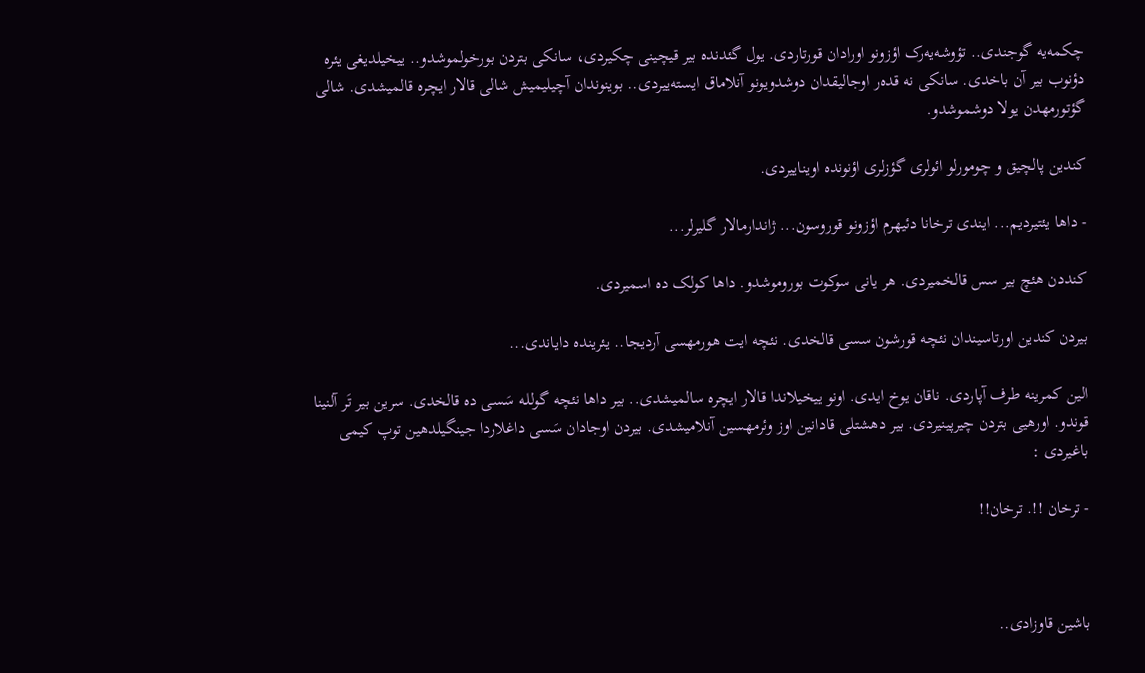چکمه‌یه گوجندی.. تؤوشه‌یه‌رک اؤزونو اورادان قورتاردی. یول گئدنده بیر قیچینی چکیردی، سانکی بتردن بورخولموشدو.. ییخیلدیغی یئره دؤنوب بیر آن باخدی. سانکی نه قده‌ر اوجالیقدان دوشدویونو آنلاماق ایسته‌ییردی.. بوینوندان آچیلیمیش شالی قالار ایچره قالمیشدی. شالی گؤتورمهدن یولا دوشموشدو.

کندین پالچیق و چومورلو ائولری گؤزلری اؤنونده اویناییردی.

- داها یئتیردیم... ایندی ترخانا دئیهرم اؤزونو قوروسون... ژاندارمالار گلیرلر...

کنددن هئچ بیر سس قالخمیردی. هر یانی سوکوت بوروموشدو. داها کولک ده اسمیردی.

بیردن کندین اورتاسیندان نئچه قورشون سسی قالخدی. نئچه ایت هورمهسی آردیجا.. یئرینده دایاندی...

الین کمرینه طرف آپاردی. ناقان یوخ ایدی. اونو ییخیلاندا قالار ایچره سالمیشدی.. بیر داها نئچه گوللـه سَسی ده قالخدی. سرین بیر تَر آلنینا قوندو. اورهیی بتردن چیرپینیردی. بیر دهشتلی قادانین اوز وئرمهسین آنلامیشدی. بیردن اوجادان سَسی داغلاردا جینگیلدهین توپ کیمی باغیردی :

- ترخان !!. ترخان!!



باشین قاوزادی..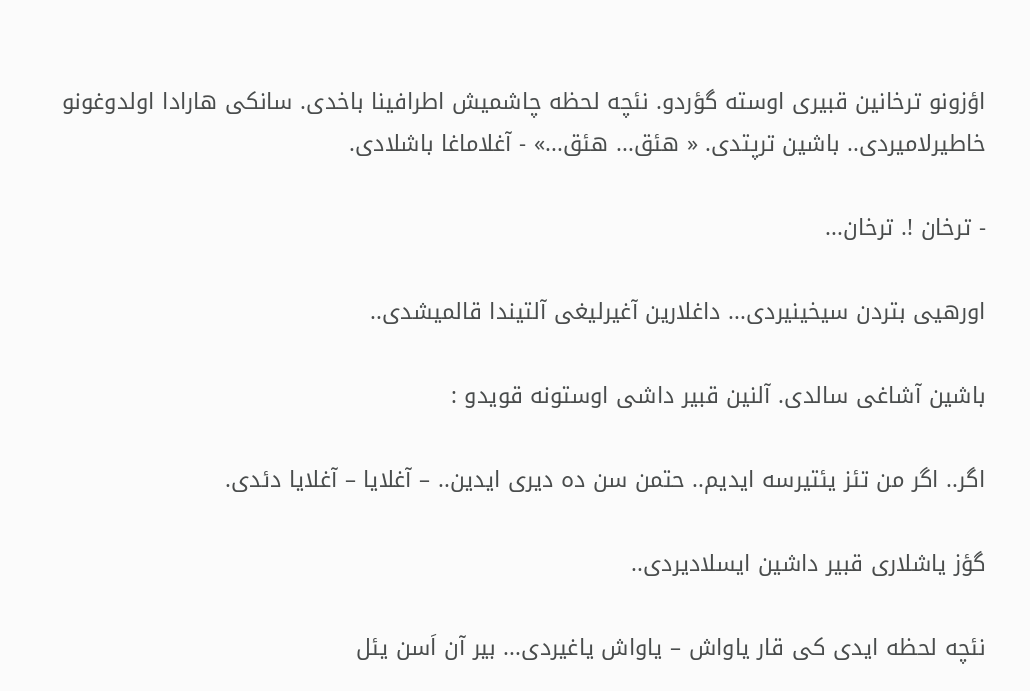اؤزونو ترخانین قبیری اوسته گؤردو. نئچه لحظه چاشمیش اطرافینا باخدی. سانکی هارادا اولدوغونو خاطیرلامیردی.. باشین ترپتدی. « هئق... هئق...» - آغلاماغا باشلادی.

- ترخان !. ترخان...

اورهیی بتردن سیخینیردی... داغلارین آغیرلیغی آلتیندا قالمیشدی..

باشین آشاغی سالدی. آلنین قبیر داشی اوستونه قویدو :

اگر.. اگر من تئز یئتیرسه ایدیم.. حتمن سن ده دیری ایدین.. – آغلایا – آغلایا دئدی.

گؤز یاشلاری قبیر داشین ایسلادیردی..

نئچه لحظه ایدی کی قار یاواش – یاواش یاغیردی... بیر آن اَسن یئل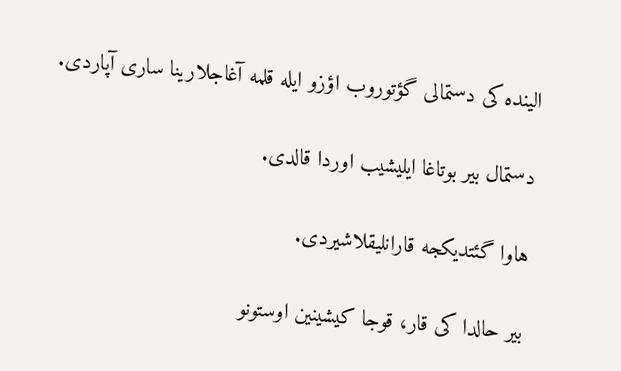الینده کی دستمالی گؤتوروب اؤزو ایله قلمه آغاجلارینا ساری آپاردی.

دستمال بیر بوتاغا ایلیشیب اوردا قالدی.

هاوا گئتدیکجه قارانلیقلاشیردی.

بیر حالدا کی قار، قوجا کیشینین اوستونو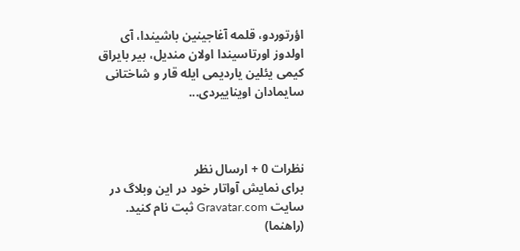اؤرتوردو، قلمه آغاجینین باشیندا، آی اولدوز اورتاسیندا اولان مندیل، بیر بایراق کیمی یئلین یاردیمی ایله قار و شاختانی سایمادان اویناییردی...



نظرات 0 + ارسال نظر
برای نمایش آواتار خود در این وبلاگ در سایت Gravatar.com ثبت نام کنید. (راهنما)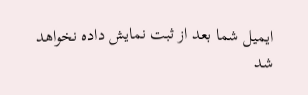ایمیل شما بعد از ثبت نمایش داده نخواهد شد